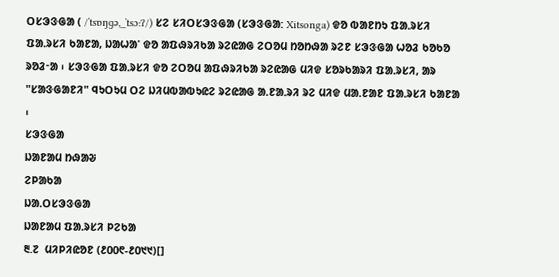ᱛᱥᱳᱝᱜᱟ ( /ˈtsɒŋɡə,_ˈtsɔːʔ/) ᱥᱮ ᱥᱤᱛᱥᱳᱝᱜᱟ (ᱥᱳᱝᱜᱟ: Xitsonga) ᱫᱚ ᱵᱟᱱᱴᱩ ᱯᱟᱹᱨᱥᱤ ᱯᱟᱹᱨᱥᱤ ᱠᱟᱱᱟ, ᱡᱟᱦᱟᱸ ᱫᱚ ᱟᱯᱷᱨᱤᱠᱟ ᱨᱮᱭᱟᱜ ᱮᱛᱚᱢ ᱴᱚᱴᱷᱟ ᱨᱮᱱ ᱥᱳᱝᱜᱟ ᱦᱚᱲ ᱠᱚᱠᱚ ᱨᱚᱲᱼᱟ ᱾ ᱥᱳᱝᱜᱟ ᱯᱟᱹᱨᱥᱤ ᱫᱚ ᱮᱛᱚᱢ ᱟᱯᱷᱨᱤᱠᱟ ᱨᱮᱭᱟᱜ ᱢᱤᱫ ᱥᱚᱨᱠᱟᱨᱤ ᱯᱟᱹᱨᱥᱤ, ᱟᱨ "ᱥᱟᱝᱜᱟᱱᱤ" ᱧᱩᱛᱩᱢ ᱛᱮ ᱡᱤᱢᱵᱟᱵᱩᱭᱮ ᱨᱮᱭᱟᱜ ᱟᱹᱱᱟᱹᱨᱤ ᱨᱮ ᱢᱤᱫ ᱢᱟᱹᱱᱟᱱ ᱯᱟᱹᱨᱥᱤ ᱠᱟᱱᱟ ᱾
ᱥᱳᱝᱜᱟ
ᱡᱟᱱᱟᱢ ᱴᱷᱟᱶ
ᱮᱞᱟᱠᱟ
ᱡᱟᱹᱛᱥᱳᱝᱜᱟ
ᱡᱟᱱᱟᱢ ᱯᱟᱹᱨᱥᱤ ᱞᱮᱠᱟ
᱓.᱗  ᱢᱤᱞᱤᱭᱚᱱ (᱒᱐᱐᱖-᱒᱐᱑᱑)[]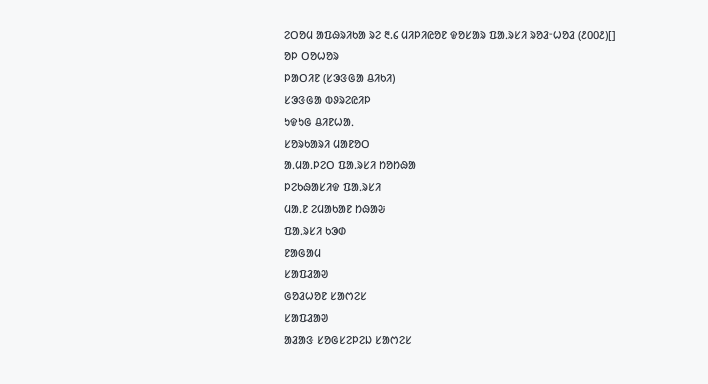ᱮᱛᱚᱢ ᱟᱯᱷᱨᱤᱠᱟ ᱨᱮ ᱓.᱔ ᱢᱤᱞᱤᱭᱚᱱ ᱫᱚᱥᱟᱨ ᱯᱟᱹᱨᱥᱤ ᱨᱚᱲᱼᱦᱚᱲ (᱒᱐᱐᱒)[]
ᱚᱞ ᱛᱚᱦᱚᱨ
ᱞᱟᱛᱤᱱ (ᱥᱳᱝᱜᱟ ᱪᱤᱠᱤ)
ᱥᱳᱝᱜᱟ ᱵᱽᱨᱮᱭᱤᱞ
ᱩᱫᱩᱜ ᱪᱤᱱᱦᱟᱹ
ᱥᱚᱨᱠᱟᱨᱤ ᱢᱟᱱᱚᱛ
ᱟᱹᱢᱟᱹᱞᱮᱛ ᱯᱟᱹᱨᱥᱤ ᱴᱚᱴᱷᱟ
ᱞᱮᱠᱷᱟᱥᱤᱫ ᱯᱟᱹᱨᱥᱤ
ᱢᱟᱹᱱ ᱮᱢᱟᱠᱟᱱ ᱴᱷᱟᱶ
ᱯᱟᱹᱨᱥᱤ ᱠᱳᱰ
ᱱᱟᱜᱟᱢ
ᱥᱟᱯᱲᱟᱣ
ᱜᱚᱲᱦᱚᱱ ᱥᱟᱬᱮᱥ
ᱥᱟᱯᱲᱟᱣ
ᱟᱲᱟᱝ ᱥᱚᱜᱥᱮᱞᱮᱡ ᱥᱟᱬᱮᱥ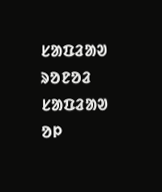ᱥᱟᱯᱲᱟᱣ
ᱨᱚᱱᱚᱲ
ᱥᱟᱯᱲᱟᱣ
ᱚᱞ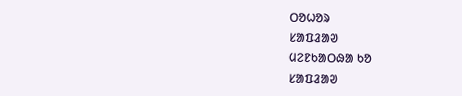ᱛᱚᱦᱚᱨ
ᱥᱟᱯᱲᱟᱣ
ᱢᱮᱱᱠᱟᱛᱷᱟ ᱠᱚ
ᱥᱟᱯᱲᱟᱣ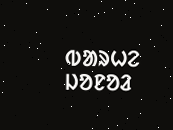ᱵᱟᱨᱦᱮ ᱡᱚᱱᱚᱲ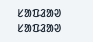ᱥᱟᱯᱲᱟᱣ
ᱥᱟᱯᱲᱟᱣ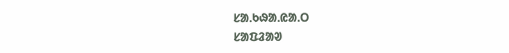ᱥᱟᱹᱠᱷᱟᱹᱭᱟᱹᱛ
ᱥᱟᱯᱲᱟᱣ